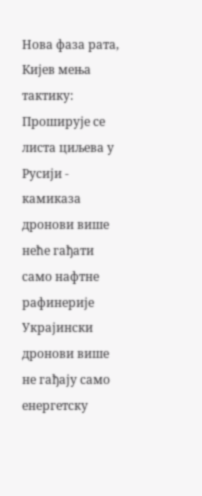Нова фаза рата, Кијев мења тактику: Проширује се листа циљева у Русији - камиказа дронови више неће гађати само нафтне рафинерије
Украјински дронови више не гађају само енергетску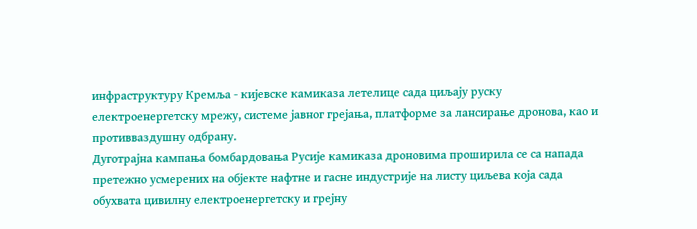инфраструктуру Кремља - кијевске камиказа летелице сада циљају руску електроенергетску мрежу, системе јавног грејања, платформе за лансирање дронова, као и противваздушну одбрану.
Дуготрајна кампања бомбардовања Русије камиказа дроновима проширила се са напада претежно усмерених на објекте нафтне и гасне индустрије на листу циљева која сада обухвата цивилну електроенергетску и грејну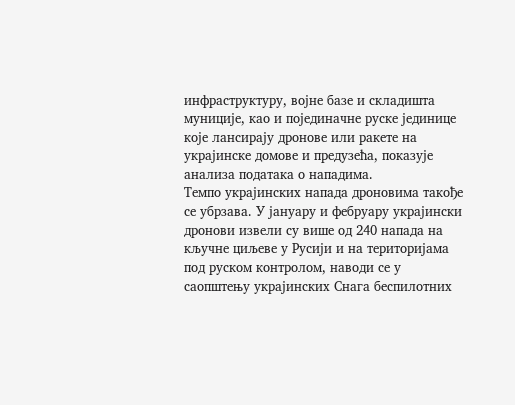инфраструктуру, војне базе и складишта муниције, као и појединачне руске јединице које лансирају дронове или ракете на украјинске домове и предузећа, показује анализа података о нападима.
Темпо украјинских напада дроновима такође се убрзава. У јануару и фебруару украјински дронови извели су више од 240 напада на кључне циљеве у Русији и на територијама под руском контролом, наводи се у саопштењу украјинских Снага беспилотних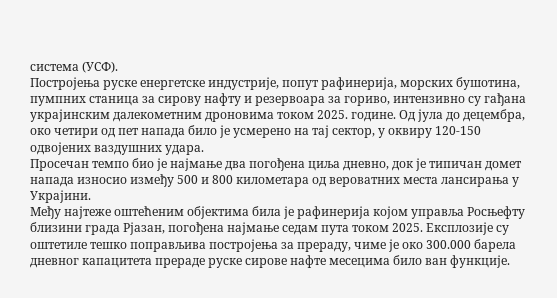система (УСФ).
Постројења руске енергетске индустрије, попут рафинерија, морских бушотина, пумпних станица за сирову нафту и резервоара за гориво, интензивно су гађана украјинским далекометним дроновима током 2025. године. Од јула до децембра, око четири од пет напада било је усмерено на тај сектор, у оквиру 120-150 одвојених ваздушних удара.
Просечан темпо био је најмање два погођена циља дневно, док је типичан домет напада износио између 500 и 800 километара од вероватних места лансирања у Украјини.
Међу најтеже оштећеним објектима била је рафинерија којом управља Росњефту близини града Рјазан, погођена најмање седам пута током 2025. Експлозије су оштетиле тешко поправљива постројења за прераду, чиме је око 300.000 барела дневног капацитета прераде руске сирове нафте месецима било ван функције.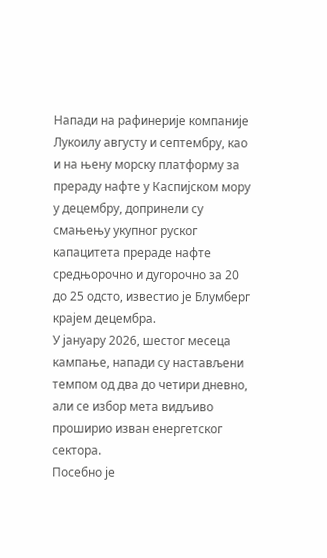Напади на рафинерије компаније Лукоилу августу и септембру, као и на њену морску платформу за прераду нафте у Каспијском мору у децембру, допринели су смањењу укупног руског капацитета прераде нафте средњорочно и дугорочно за 20 до 25 одсто, известио је Блумберг крајем децембра.
У јануару 2026, шестог месеца кампање, напади су настављени темпом од два до четири дневно, али се избор мета видљиво проширио изван енергетског сектора.
Посебно је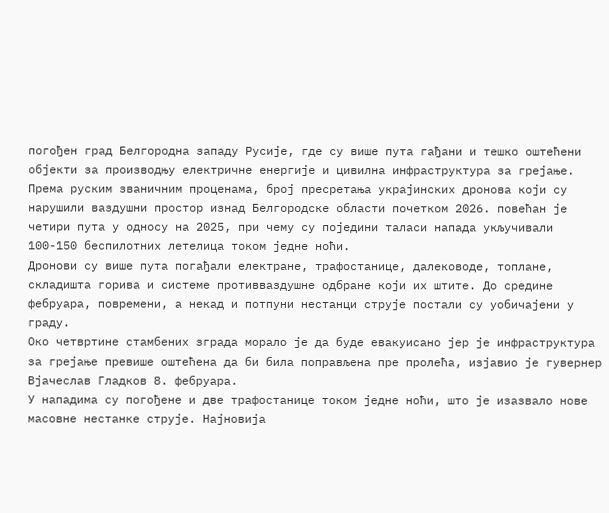погођен град Белгородна западу Русије, где су више пута гађани и тешко оштећени објекти за производњу електричне енергије и цивилна инфраструктура за грејање.
Према руским званичним проценама, број пресретања украјинских дронова који су нарушили ваздушни простор изнад Белгородске области почетком 2026. повећан је четири пута у односу на 2025, при чему су поједини таласи напада укључивали 100-150 беспилотних летелица током једне ноћи.
Дронови су више пута погађали електране, трафостанице, далеководе, топлане, складишта горива и системе противваздушне одбране који их штите. До средине фебруара, повремени, а некад и потпуни нестанци струје постали су уобичајени у граду.
Око четвртине стамбених зграда морало је да буде евакуисано јер је инфраструктура за грејање превише оштећена да би била поправљена пре пролећа, изјавио је гувернер Вјачеслав Гладков 8. фебруара.
У нападима су погођене и две трафостанице током једне ноћи, што је изазвало нове масовне нестанке струје. Најновија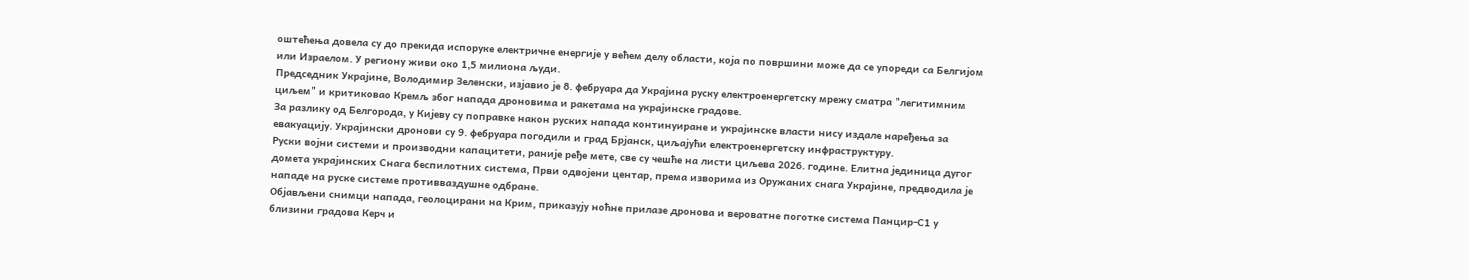оштећења довела су до прекида испоруке електричне енергије у већем делу области, која по површини може да се упореди са Белгијом или Израелом. У региону живи око 1,5 милиона људи.
Председник Украјине, Володимир Зеленски, изјавио је 8. фебруара да Украјина руску електроенергетску мрежу сматра "легитимним циљем" и критиковао Кремљ због напада дроновима и ракетама на украјинске градове.
За разлику од Белгорода, у Кијеву су поправке након руских напада континуиране и украјинске власти нису издале наређења за евакуацију. Украјински дронови су 9. фебруара погодили и град Брјанск, циљајући електроенергетску инфраструктуру.
Руски војни системи и производни капацитети, раније ређе мете, све су чешће на листи циљева 2026. године. Елитна јединица дугог домета украјинских Снага беспилотних система, Први одвојени центар, према изворима из Оружаних снага Украјине, предводила је нападе на руске системе противваздушне одбране.
Објављени снимци напада, геолоцирани на Крим, приказују ноћне прилазе дронова и вероватне поготке система Панцир-С1 у близини градова Керч и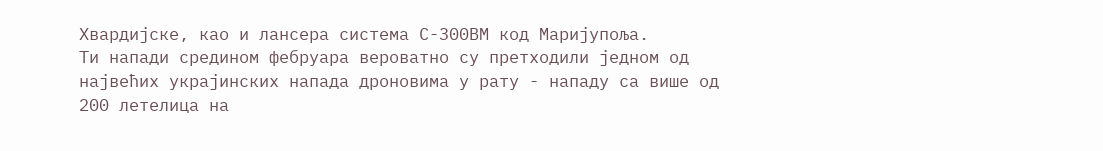Хвардијске, као и лансера система С-300ВМ код Маријупоља.
Ти напади средином фебруара вероватно су претходили једном од највећих украјинских напада дроновима у рату - нападу са више од 200 летелица на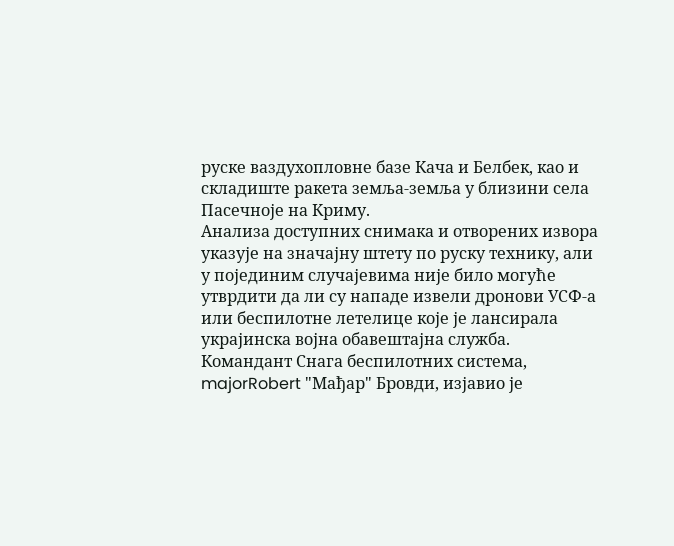руске ваздухопловне базе Кача и Белбек, као и складиште ракета земља-земља у близини села Пасечноје на Криму.
Анализа доступних снимака и отворених извора указује на значајну штету по руску технику, али у појединим случајевима није било могуће утврдити да ли су нападе извели дронови УСФ-а или беспилотне летелице које је лансирала украјинска војна обавештајна служба.
Командант Снага беспилотних система, majorRobert "Мађар" Бровди, изјавио је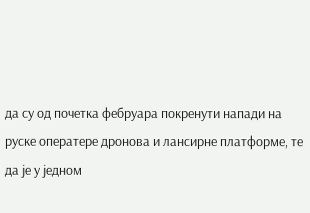да су од почетка фебруара покренути напади на руске оператере дронова и лансирне платформе, те да је у једном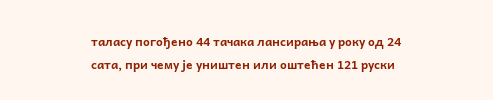таласу погођено 44 тачака лансирања у року од 24 сата, при чему је уништен или оштећен 121 руски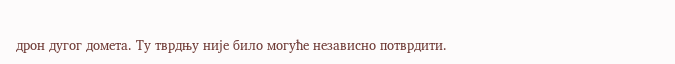дрон дугог домета. Ту тврдњу није било могуће независно потврдити.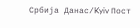Србија Данас/Kyiv Пост